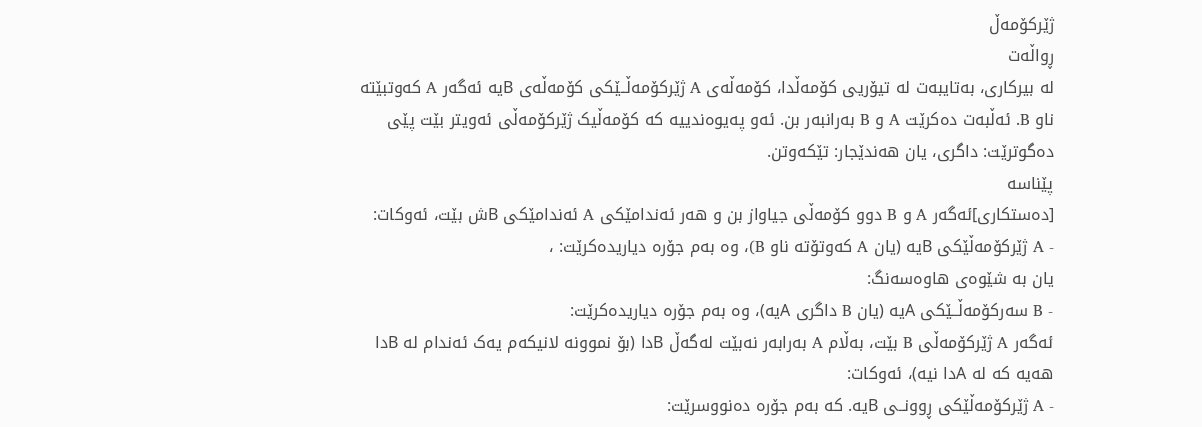ژێرکۆمەڵ
ڕواڵەت
لە بیرکاری، بەتایبەت لە تیۆریی کۆمەڵدا، کۆمەڵەی A ژێرکۆمەڵــێکی کۆمەڵەی Bیە ئەگەر A کەوتبێتە ناو B. ئەڵبەت دەکرێت A و B بەرانبەر بن. ئەو پەیوەندییە کە کۆمەڵیک ژێرکۆمەڵی ئەویتر بێت پێی دەگوترێت: داگری، یان ھەندێجار: تێکەوتن.
پێناسە
[دەستکاری]ئەگەر A و B دوو کۆمەڵی جیاواز بن و ھەر ئەندامێکی A ئەندامێکی Bش بێت، ئەوکات:
- A ژێرکۆمەڵێکی Bیە (یان A کەوتۆتە ناو B)، وە بەم جۆرە دیاریدەکرێت: ،
یان بە شێوەی ھاوەسەنگ:
- B سەرکۆمەڵــێکی Aیە (یان B داگری Aیە)، وە بەم جۆرە دیاریدەکرێت:
ئەگەر A ژێرکۆمەڵی B بێت، بەڵام A بەرابەر نەبێت لەگەڵ Bدا (بۆ نموونە لانیکەم یەک ئەندام لە Bدا ھەیە کە لە Aدا نیە)، ئەوکات:
- A ژێرکۆمەڵێکی ڕوونــی Bیە. کە بەم جۆرە دەنووسرێت: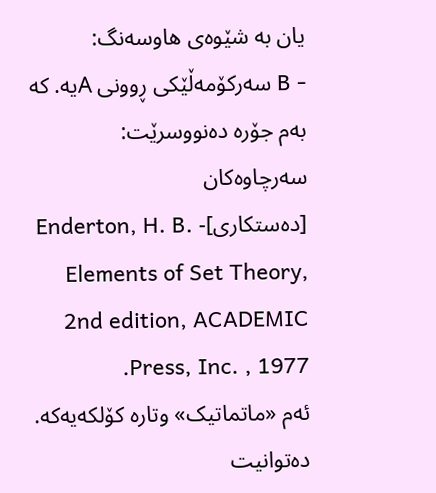یان بە شێوەی ھاوسەنگ:
- B سەرکۆمەڵێکی ڕوونی Aیە. کە بەم جۆرە دەنووسرێت:
سەرچاوەکان
[دەستکاری]- Enderton, H. B. Elements of Set Theory, 2nd edition, ACADEMIC Press, Inc. , 1977.
ئەم «ماتماتیک» وتارە کۆلکەیەکە. دەتوانیت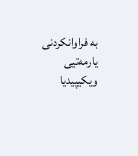بە فراوانکردنی یارمەتیی ویکیپیدیا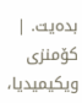بدەیت. |
کۆمنزی ویکیمیدیا،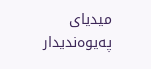میدیای پەیوەندیدار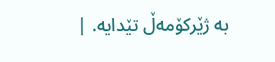بە ژێرکۆمەڵ تێدایە. |